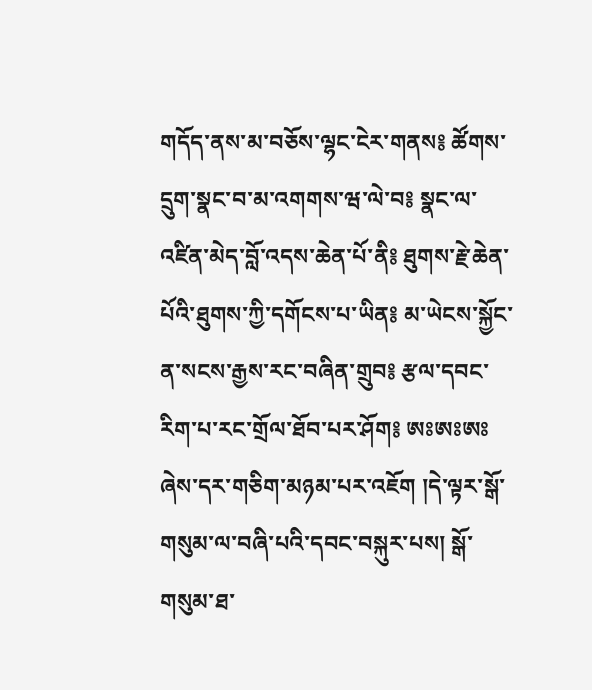གདོད་ནས་མ་བཅོས་ལྷང་ངེར་གནས༔ ཚོགས་དྲུག་སྣང་བ་མ་འགགས་ཝ་ལེ་བ༔ སྣང་ལ་འཛིན་མེད་བློ་འདས་ཆེན་པོ་ནི༔ ཐུགས་རྗེ་ཆེན་པོའི་ཐུགས་ཀྱི་དགོངས་པ་ཡིན༔ མ་ཡེངས་སྐྱོང་ན་སངས་རྒྱས་རང་བཞིན་གྲུབ༔ རྩལ་དབང་རིག་པ་རང་གྲོལ་ཐོབ་པར་ཤོག༔ ཨཿཨཿཨཿ ཞེས་དར་གཅིག་མཉམ་པར་འཇོག །དེ་ལྟར་སྒོ་གསུམ་ལ་བཞི་པའི་དབང་བསྐུར་པས། སྒོ་གསུམ་ཐ་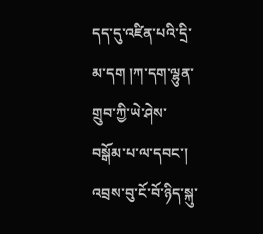དད་དུ་འཛིན་པའི་དྲི་མ་དག །ཀ་དག་ལྷུན་གྲུབ་ཀྱི་ཡེ་ཤེས་བསྒོམ་པ་ལ་དབང་། འབྲས་བུ་ངོ་བོ་ཉིད་སྐུ་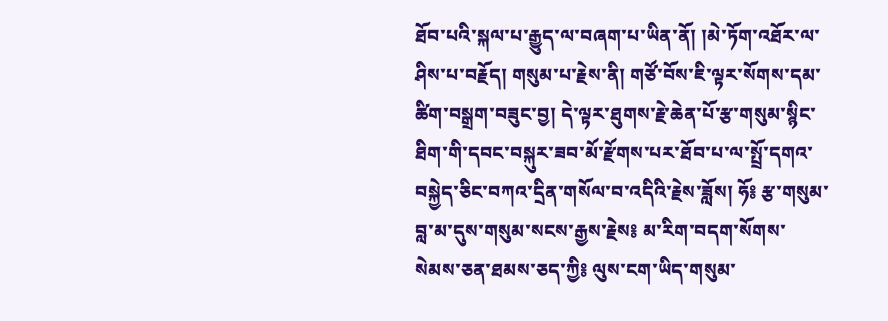ཐོབ་པའི་སྐལ་པ་རྒྱུད་ལ་བཞག་པ་ཡིན་ནོ། །མེ་ཏོག་འཐོར་ལ་ཤིས་པ་བརྗོད། གསུམ་པ་རྗེས་ནི། གཙོ་བོས་ཇི་ལྟར་སོགས་དམ་ཚིག་བསྒྲག་བཟུང་བྱ། དེ་ལྟར་ཐུགས་རྗེ་ཆེན་པོ་རྩ་གསུམ་སྙིང་ཐིག་གི་དབང་བསྐུར་ཟབ་མོ་རྫོགས་པར་ཐོབ་པ་ལ་སྤྲོ་དགའ་བསྐྱེད་ཅིང་བཀའ་དྲིན་གསོལ་བ་འདིའི་རྗེས་ཟློས། ཧོ༔ རྩ་གསུམ་བླ་མ་དུས་གསུམ་སངས་རྒྱས་རྗེས༔ མ་རིག་བདག་སོགས་སེམས་ཅན་ཐམས་ཅད་ཀྱི༔ ལུས་ངག་ཡིད་གསུམ་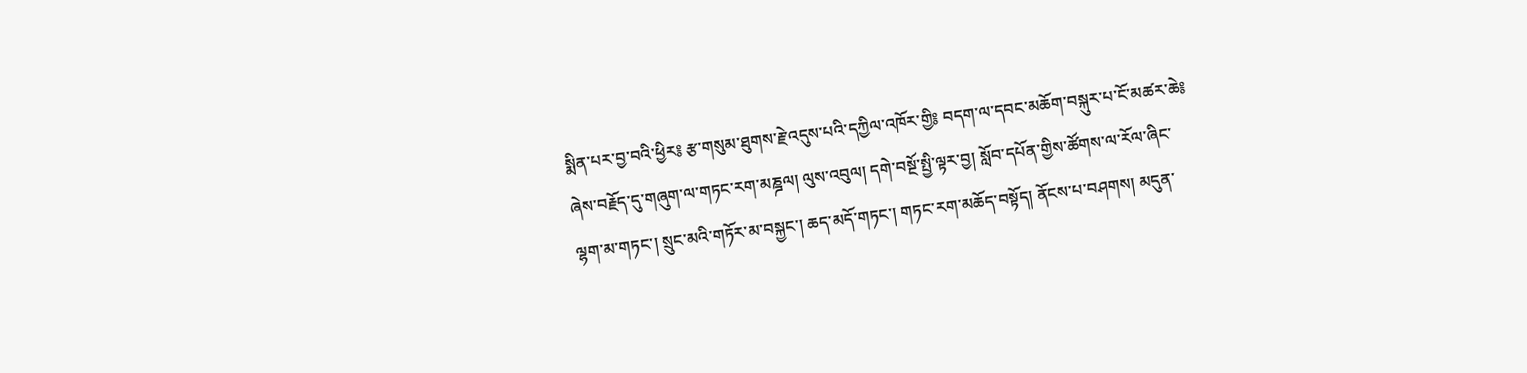སྨིན་པར་བྱ་བའི་ཕྱིར༔ རྩ་གསུམ་ཐུགས་རྗེ་འདུས་པའི་དཀྱིལ་འཁོར་གྱི༔ བདག་ལ་དབང་མཆོག་བསྐུར་པ་ངོ་མཚར་ཆེ༔ ཞེས་བརྗོད་དུ་གཞུག་ལ་གཏང་རག་མཎྜལ། ལུས་འབུལ། དགེ་བསྔོ་སྤྱི་ལྟར་བྱ། སློབ་དཔོན་གྱིས་ཚོགས་ལ་རོལ་ཞིང་ལྷག་མ་གཏང་། སྲུང་མའི་གཏོར་མ་བསྐྱང་། ཆད་མདོ་གཏང་། གཏང་རག་མཆོད་བསྟོད། ནོངས་པ་བཤགས། མདུན་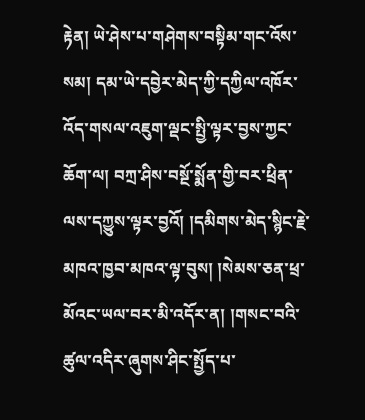རྟེན། ཡེ་ཤེས་པ་གཤེགས་བསྟིམ་གང་འོས་སམ། དམ་ཡེ་དབྱེར་མེད་ཀྱི་དཀྱིལ་འཁོར་འོད་གསལ་འཇུག་ལྡང་སྤྱི་ལྟར་བྱས་ཀྱང་ཆོག་ལ། བཀྲ་ཤིས་བསྔོ་སྨོན་གྱི་བར་ཕྲིན་ལས་དཀྱུས་ལྟར་བྱའོ། །དམིགས་མེད་སྙིང་རྗེ་མཁའ་ཁྱབ་མཁའ་ལྟ་བུས། །སེམས་ཅན་ཕྲ་མོའང་ཡལ་བར་མི་འདོར་ན། །གསང་བའི་ཚུལ་འདིར་ཞུགས་ཤིང་སྤྱོད་པ་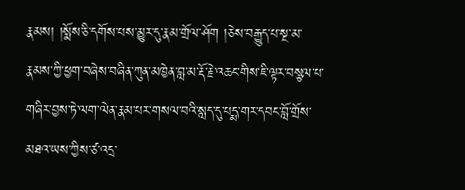རྣམས། །སྨོས་ཅི་དགོས་པས་མྱུར་དུ་རྣམ་གྲོལ་ཤོག །ཅེས་བརྒྱུད་པ་སྔ་མ་རྣམས་ཀྱི་ཕྱག་བཞེས་བཞིན་ཀུན་མཁྱེན་བླ་མ་རྡོ་རྗེ་འཆང་གིས་ཇི་ལྟར་བསྩལ་པ་གཞིར་བྱས་ཏེ་ལག་ལེན་རྣམ་པར་གསལ་བའི་སླད་དུ་པདྨ་གར་དབང་བློ་གྲོས་མཐའ་ཡས་ཀྱིས་ཙ་འདྲ་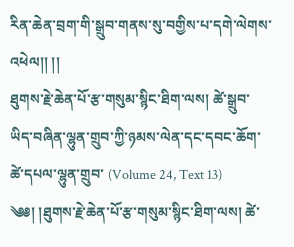རིན་ཆེན་བྲག་གི་སྒྲུབ་གནས་སུ་བགྱིས་པ་དགེ་ལེགས་འཕེལ།། །།
ཐུགས་རྗེ་ཆེན་པོ་རྩ་གསུམ་སྙིང་ཐིག་ལས། ཚེ་སྒྲུབ་ཡིད་བཞིན་ལྷུན་གྲུབ་ཀྱི་ཉམས་ལེན་དང་དབང་ཆོག་ཚེ་དཔལ་ལྷུན་གྲུབ་ (Volume 24, Text 13)
༄༅། །ཐུགས་རྗེ་ཆེན་པོ་རྩ་གསུམ་སྙིང་ཐིག་ལས། ཚེ་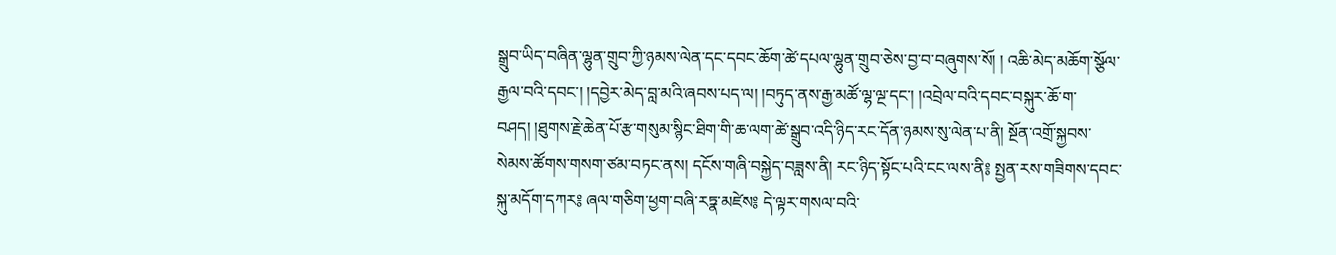སྒྲུབ་ཡིད་བཞིན་ལྷུན་གྲུབ་ཀྱི་ཉམས་ལེན་དང་དབང་ཆོག་ཚེ་དཔལ་ལྷུན་གྲུབ་ཅེས་བྱ་བ་བཞུགས་སོ། ། འཆི་མེད་མཆོག་སྩོལ་རྒྱལ་བའི་དབང་། །དབྱེར་མེད་བླ་མའི་ཞབས་པད་ལ། །བཏུད་ནས་རྒྱ་མཚོ་ལྷ་ལྔ་དང་། །འབྲེལ་བའི་དབང་བསྐུར་ཆོ་ག་བཤད། །ཐུགས་རྗེ་ཆེན་པོ་རྩ་གསུམ་སྙིང་ཐིག་གི་ཆ་ལག་ཚེ་སྒྲུབ་འདི་ཉིད་རང་དོན་ཉམས་སུ་ལེན་པ་ནི། སྔོན་འགྲོ་སྐྱབས་སེམས་ཚོགས་གསག་ཙམ་བཏང་ནས། དངོས་གཞི་བསྐྱེད་བཟླས་ནི། རང་ཉིད་སྟོང་པའི་ངང་ལས་ནི༔ སྤྱན་རས་གཟིགས་དབང་སྐུ་མདོག་དཀར༔ ཞལ་གཅིག་ཕྱག་བཞི་རཏྣ་མཛེས༔ དེ་ལྟར་གསལ་བའི་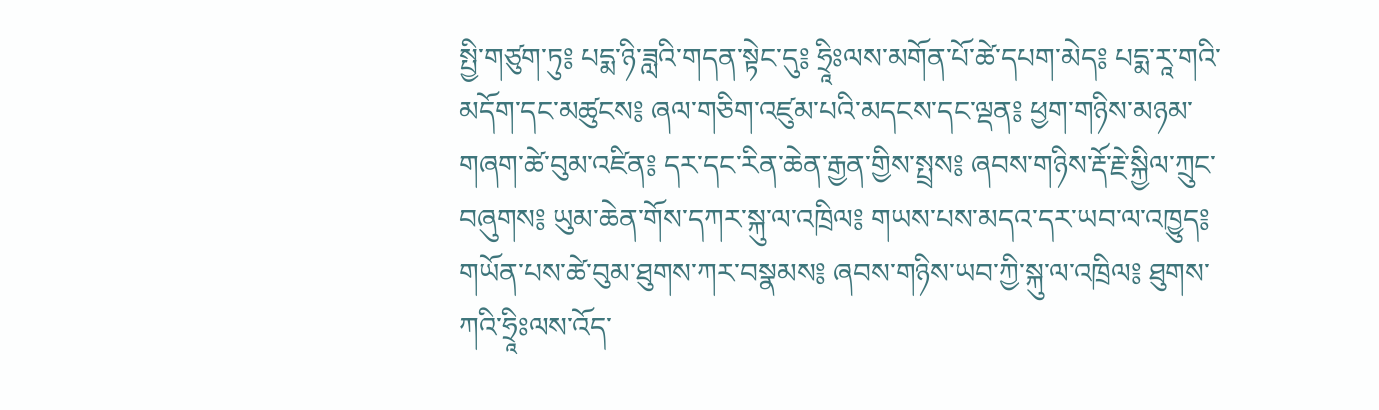སྤྱི་གཙུག་ཏུ༔ པདྨ་ཉི་ཟླའི་གདན་སྟེང་དུ༔ ཧྲཱིཿལས་མགོན་པོ་ཚེ་དཔག་མེད༔ པདྨ་རཱ་གའི་མདོག་དང་མཚུངས༔ ཞལ་གཅིག་འཛུམ་པའི་མདངས་དང་ལྡན༔ ཕྱག་གཉིས་མཉམ་གཞག་ཚེ་བུམ་འཛིན༔ དར་དང་རིན་ཆེན་རྒྱན་གྱིས་སྤྲས༔ ཞབས་གཉིས་རྡོ་རྗེ་སྐྱིལ་ཀྲུང་བཞུགས༔ ཡུམ་ཆེན་གོས་དཀར་སྐུ་ལ་འཁྲིལ༔ གཡས་པས་མདའ་དར་ཡབ་ལ་འཁྱུད༔ གཡོན་པས་ཚེ་བུམ་ཐུགས་ཀར་བསྣམས༔ ཞབས་གཉིས་ཡབ་ཀྱི་སྐུ་ལ་འཁྲིལ༔ ཐུགས་ཀའི་ཧྲཱིཿལས་འོད་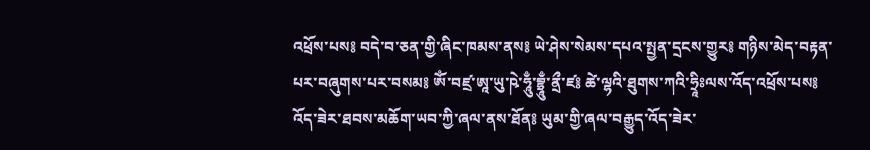འཕྲོས་པས༔ བདེ་བ་ཅན་གྱི་ཞིང་ཁམས་ནས༔ ཡེ་ཤེས་སེམས་དཔའ་སྤྱན་དྲངས་གྱུར༔ གཉིས་མེད་བརྟན་པར་བཞུགས་པར་བསམ༔ ཨོཾ་བཛྲ་ཨཱ་ཡུ་ཥེ་ཧཱུྃ་བྷྲཱུྃ་ནྲྀ་ཛ༔ ཚེ་ལྷའི་ཐུགས་ཀའི་ཧྲཱིཿལས་འོད་འཕྲོས་པས༔ འོད་ཟེར་ཐབས་མཆོག་ཡབ་ཀྱི་ཞལ་ནས་ཐོན༔ ཡུམ་གྱི་ཞལ་བརྒྱུད་འོད་ཟེར་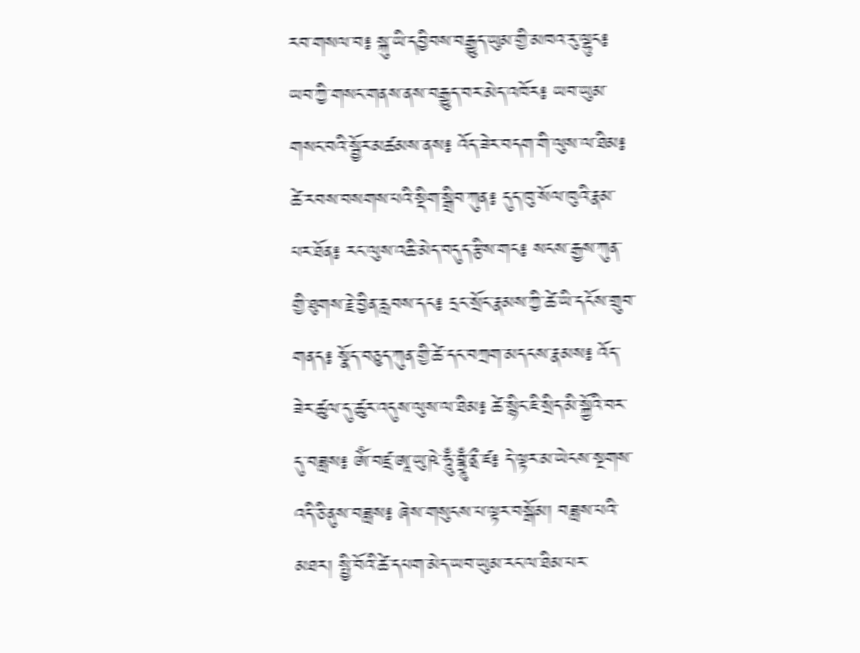རབ་གསལ་བ༔ སྐུ་ཡི་དབྱིབས་བརྒྱུད་ཡུམ་གྱི་མཁའ་རུ་ལྷུང༔ ཡབ་ཀྱི་གསང་གནས་ནས་བརྒྱུད་བར་མེད་འཁོར༔ ཡབ་ཡུམ་གསང་བའི་སྦྱོར་མཚམས་ནས༔ འོད་ཟེར་བདག་གི་ལུས་ལ་ཐིམ༔ ཚེ་རབས་བསགས་པའི་སྡིག་སྒྲིབ་ཀུན༔ དུད་ཁུ་སོལ་ཁུའི་རྣམ་པར་ཐོན༔ རང་ལུས་འཆི་མེད་བདུད་རྩིས་གང༔ སངས་རྒྱས་ཀུན་གྱི་ཐུགས་རྗེ་བྱིན་རླབས་དང༔ དྲང་སྲོང་རྣམས་ཀྱི་ཚེ་ཡི་དངོས་གྲུབ་གནད༔ སྣོད་བཅུད་ཀུན་གྱི་ཚེ་དང་བཀྲག་མདངས་རྣམས༔ འོད་ཟེར་ཚུལ་དུ་ཚུར་འདུས་ལུས་ལ་ཐིམ༔ ཚེ་སྙིང་ཇི་སྲིད་མི་སྐྱོའི་བར་དུ་བཟླས༔ ཨོཾ་བཛྲ་ཨཱ་ཡུ་ཥེ་ཧཱུྃ་བྷྲཱུྃ་ནྲྀ་ཛ༔ དེ་ལྟར་མ་ཡེངས་སྔགས་འདི་ཅི་ནུས་བཟླས༔ ཞེས་གསུངས་པ་ལྟར་བསྒོམ། བཟླས་པའི་མཐར། སྤྱི་བོའི་ཚེ་དཔག་མེད་ཡབ་ཡུམ་རང་ལ་ཐིམ་པར་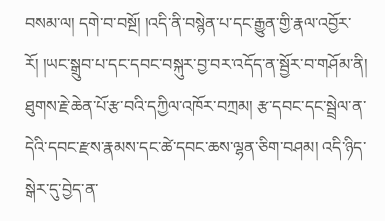བསམ་ལ། དགེ་བ་བསྔོ། །འདི་ནི་བསྙེན་པ་དང་རྒྱུན་གྱི་རྣལ་འབྱོར་རོ། །ཡང་སྒྲུབ་པ་དང་དབང་བསྐུར་བྱ་བར་འདོད་ན་སྦྱོར་བ་གཤོམ་ནི། ཐུགས་རྗེ་ཆེན་པོ་རྩ་བའི་དཀྱིལ་འཁོར་བཀྲམ། རྩ་དབང་དང་སྦྲེལ་ན་དེའི་དབང་རྫས་རྣམས་དང་ཚེ་དབང་ཆས་ལྷན་ཅིག་བཤམ། འདི་ཉིད་སྒེར་དུ་བྱེད་ན་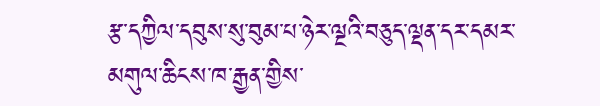རྩ་དཀྱིལ་དབུས་སུ་བུམ་པ་ཉེར་ལྔའི་བཅུད་ལྡན་དར་དམར་མགུལ་ཆིངས་ཁ་རྒྱན་གྱིས་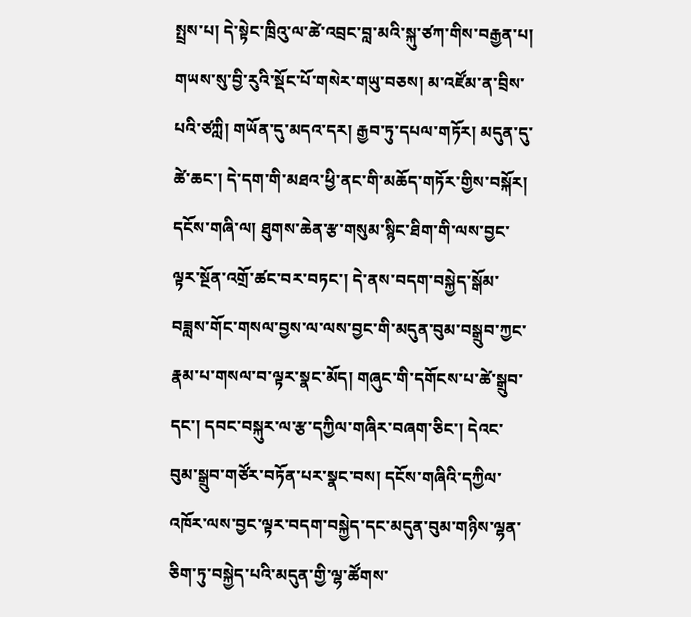སྤྲས་པ། དེ་སྟེང་ཁྲིའུ་ལ་ཚེ་འབྲང་བླ་མའི་སྐུ་ཙཀ་གིས་བརྒྱན་པ། གཡས་སུ་བྱི་རུའི་སྡོང་པོ་གསེར་གཡུ་བཅས། མ་འཛོམ་ན་བྲིས་པའི་ཙཀླི། གཡོན་དུ་མདའ་དར། རྒྱབ་ཏུ་དཔལ་གཏོར། མདུན་དུ་ཚེ་ཆང་། དེ་དག་གི་མཐའ་ཕྱི་ནང་གི་མཆོད་གཏོར་གྱིས་བསྐོར། དངོས་གཞི་ལ། ཐུགས་ཆེན་རྩ་གསུམ་སྙིང་ཐིག་གི་ལས་བྱང་ལྟར་སྔོན་འགྲོ་ཚང་བར་བཏང་། དེ་ནས་བདག་བསྐྱེད་སྒོམ་བཟླས་གོང་གསལ་བྱས་ལ་ལས་བྱང་གི་མདུན་བུམ་བསྒྲུབ་ཀྱང་རྣམ་པ་གསལ་བ་ལྟར་སྣང་མོད། གཞུང་གི་དགོངས་པ་ཚེ་སྒྲུབ་དང་། དབང་བསྐུར་ལ་རྩ་དཀྱིལ་གཞིར་བཞག་ཅིང་། དེའང་བུམ་སྒྲུབ་གཙོར་བཏོན་པར་སྣང་བས། དངོས་གཞིའི་དཀྱིལ་འཁོར་ལས་བྱང་ལྟར་བདག་བསྐྱེད་དང་མདུན་བུམ་གཉིས་ལྷན་ཅིག་ཏུ་བསྐྱེད་པའི་མདུན་གྱི་ལྷ་ཚོགས་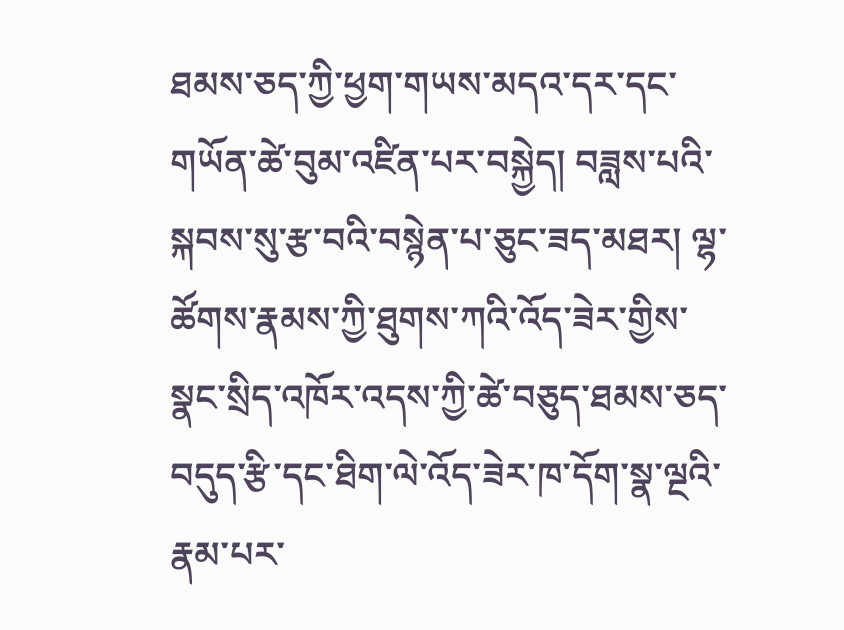ཐམས་ཅད་ཀྱི་ཕྱག་གཡས་མདའ་དར་དང་གཡོན་ཚེ་བུམ་འཛིན་པར་བསྐྱེད། བཟླས་པའི་སྐབས་སུ་རྩ་བའི་བསྙེན་པ་ཅུང་ཟད་མཐར། ལྷ་ཚོགས་རྣམས་ཀྱི་ཐུགས་ཀའི་འོད་ཟེར་གྱིས་སྣང་སྲིད་འཁོར་འདས་ཀྱི་ཚེ་བཅུད་ཐམས་ཅད་བདུད་རྩི་དང་ཐིག་ལེ་འོད་ཟེར་ཁ་དོག་སྣ་ལྔའི་རྣམ་པར་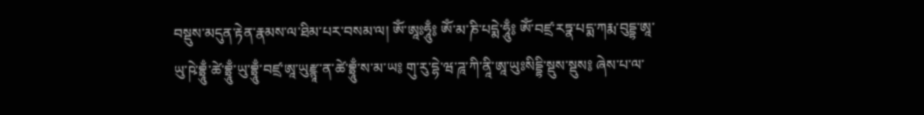བསྡུས་མདུན་རྟེན་རྣམས་ལ་ཐིམ་པར་བསམ་ལ། ཨོཾ་ཨཱཿཧཱུྃ༔ ཨོཾ་མ་ཎི་པདྨེ་ཧཱུྃ༔ ཨོཾ་བཛྲ་རཏྣ་པདྨ་ཀརྨ་བུདྡྷ་ཨཱ་ཡུ་ཥེ་བྷྲཱུྃ་ཚེ་བྷྲཱུྃ་ཡུ་བྷྲཱུྃ་བཛྲ་ཨཱ་ཡུརྫྙཱ་ན་ཚེ་བྷྲཱུྃ་ས་མ་ཡ༔ གུ་རུ་དྷེ་ཝ་ཌཱ་ཀི་ནཱི་ཨཱ་ཡུཿསིདྡྷི་སྡུས་སྡུས༔ ཞེས་པ་ལ་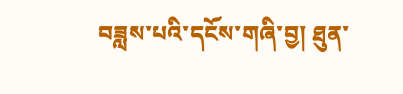བཟླས་པའི་དངོས་གཞི་བྱ། ཐུན་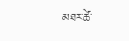མཐར་ཚེ་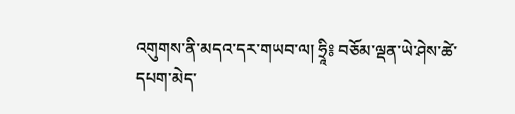འགུགས་ནི་མདའ་དར་གཡབ་ལ། ཧྲཱི༔ བཅོམ་ལྡན་ཡེ་ཤེས་ཚེ་དཔག་མེད་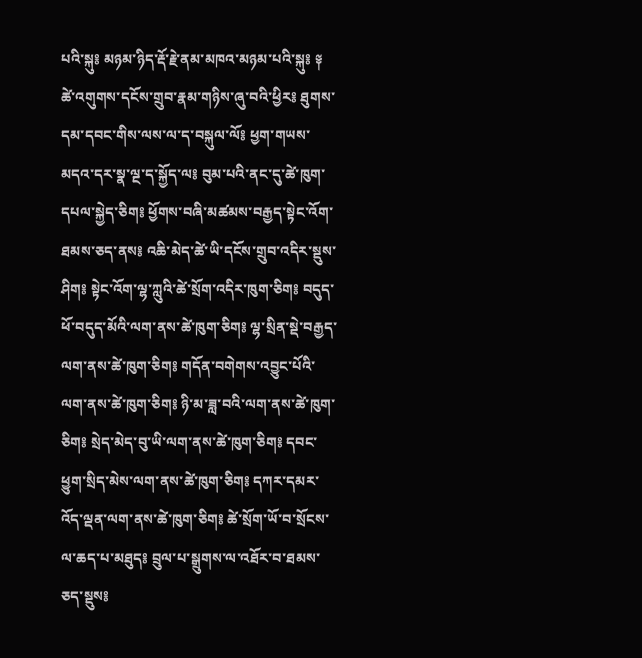པའི་སྐུ༔ མཉམ་ཉིད་རྡོ་རྗེ་ནམ་མཁའ་མཉམ་པའི་སྐུ༔ ༈ ཚེ་འགུགས་དངོས་གྲུབ་རྣམ་གཉིས་ཞུ་བའི་ཕྱིར༔ ཐུགས་དམ་དབང་གིས་ལས་ལ་ད་བསྐུལ་ལོ༔ ཕྱག་གཡས་མདའ་དར་སྣ་ལྔ་ད་སྐྱོད་ལ༔ བུམ་པའི་ནང་དུ་ཚེ་ཁུག་དཔལ་སྐྱེད་ཅིག༔ ཕྱོགས་བཞི་མཚམས་བརྒྱད་སྟེང་འོག་ཐམས་ཅད་ནས༔ འཆི་མེད་ཚེ་ཡི་དངོས་གྲུབ་འདིར་སྡུས་ཤིག༔ སྟེང་འོག་ལྷ་ཀླུའི་ཚེ་སྲོག་འདིར་ཁུག་ཅིག༔ བདུད་ཕོ་བདུད་མོའི་ལག་ནས་ཚེ་ཁུག་ཅིག༔ ལྷ་སྲིན་སྡེ་བརྒྱད་ལག་ནས་ཚེ་ཁུག་ཅིག༔ གདོན་བགེགས་འབྱུང་པོའི་ལག་ནས་ཚེ་ཁུག་ཅིག༔ ཉི་མ་ཟླ་བའི་ལག་ནས་ཚེ་ཁུག་ཅིག༔ སྲེད་མེད་བུ་ཡི་ལག་ནས་ཚེ་ཁུག་ཅིག༔ དབང་ཕྱུག་སྲིད་མེས་ལག་ནས་ཚེ་ཁུག་ཅིག༔ དཀར་དམར་འོད་ལྡན་ལག་ནས་ཚེ་ཁུག་ཅིག༔ ཚེ་སྲོག་ཡོ་བ་སྲོངས་ལ་ཆད་པ་མཐུད༔ བྲུལ་པ་སྒྲུགས་ལ་འཐོར་བ་ཐམས་ཅད་སྡུས༔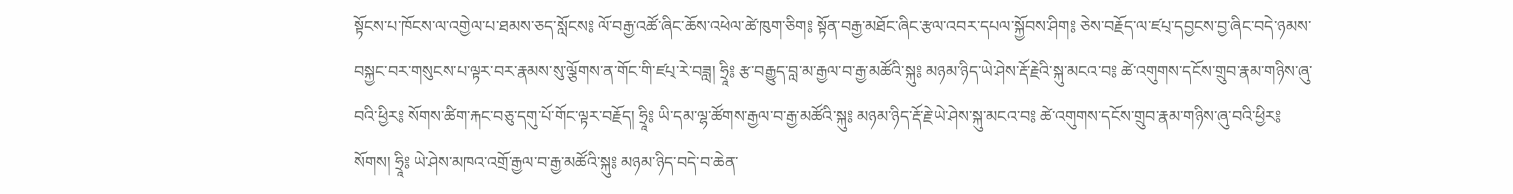སྟོངས་པ་ཁོངས་ལ་འགྱེལ་པ་ཐམས་ཅད་སློངས༔ ལོ་བརྒྱ་འཚོ་ཞིང་ཆོས་འཕེལ་ཚེ་ཁུག་ཅིག༔ སྟོན་བརྒྱ་མཐོང་ཞིང་རྩལ་འབར་དཔལ་སྐྱོབས་ཤིག༔ ཅེས་བརྗོད་ལ་ཛཔ྄་དབྱངས་བྱ་ཞིང་བདེ་ཉམས་བསྐྱང་བར་གསུངས་པ་ལྟར་བར་རྣམས་སུ་ལྕོགས་ན་གོང་གི་ཛཔ྄་རེ་བཟླ། ཧྲཱི༔ རྩ་བརྒྱུད་བླ་མ་རྒྱལ་བ་རྒྱ་མཚོའི་སྐུ༔ མཉམ་ཉིད་ཡེ་ཤེས་རྡོ་རྗེའི་སྐུ་མངའ་བ༔ ཚེ་འགུགས་དངོས་གྲུབ་རྣམ་གཉིས་ཞུ་བའི་ཕྱིར༔ སོགས་ཚིག་རྐང་བཅུ་དགུ་པོ་གོང་ལྟར་བརྗོད། ཧྲཱི༔ ཡི་དམ་ལྷ་ཚོགས་རྒྱལ་བ་རྒྱ་མཚོའི་སྐུ༔ མཉམ་ཉིད་རྡོ་རྗེ་ཡེ་ཤེས་སྐུ་མངའ་བ༔ ཚེ་འགུགས་དངོས་གྲུབ་རྣམ་གཉིས་ཞུ་བའི་ཕྱིར༔ སོགས། ཧྲཱི༔ ཡེ་ཤེས་མཁའ་འགྲོ་རྒྱལ་བ་རྒྱ་མཚོའི་སྐུ༔ མཉམ་ཉིད་བདེ་བ་ཆེན་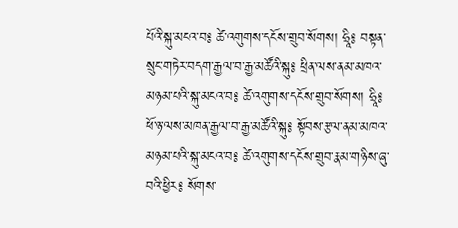པོའི་སྐུ་མངའ་བ༔ ཚེ་འགུགས་དངོས་གྲུབ་སོགས། ཧྲཱི༔ བསྟན་སྲུང་གཏེར་བདག་རྒྱལ་བ་རྒྱ་མཚོའི་སྐུ༔ ཕྲིན་ལས་ནམ་མཁའ་མཉམ་པའི་སྐུ་མངའ་བ༔ ཚེ་འགུགས་དངོས་གྲུབ་སོགས། ཧྲཱི༔ ཕོ་ཉ་ལས་མཁན་རྒྱལ་བ་རྒྱ་མཚོའི་སྐུ༔ སྟོབས་རྩལ་ནམ་མཁའ་མཉམ་པའི་སྐུ་མངའ་བ༔ ཚེ་འགུགས་དངོས་གྲུབ་རྣམ་གཉིས་ཞུ་བའི་ཕྱིར༔ སོགས་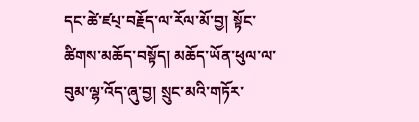དང་ཚེ་ཛཔ྄་བརྗོད་ལ་རོལ་མོ་བྱ། སྟོང་ཚིགས་མཆོད་བསྟོད། མཆོད་ཡོན་ཕུལ་ལ་བུམ་ལྷ་འོད་ཞུ་བྱ། སྲུང་མའི་གཏོར་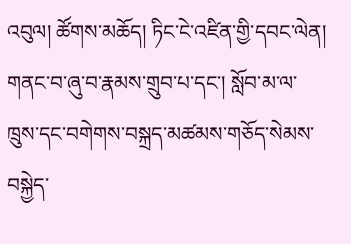འབུལ། ཚོགས་མཆོད། ཏིང་ངེ་འཛིན་གྱི་དབང་ལེན། གནང་བ་ཞུ་བ་རྣམས་གྲུབ་པ་དང་། སློབ་མ་ལ་ཁྲུས་དང་བགེགས་བསྐྲད་མཚམས་གཅོད་སེམས་བསྐྱེད་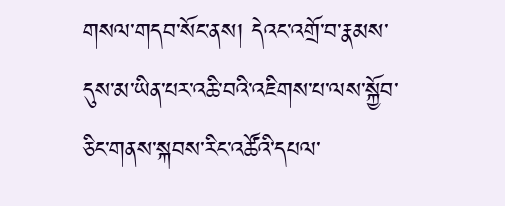གསལ་གདབ་སོང་ནས། དེའང་འགྲོ་བ་རྣམས་དུས་མ་ཡིན་པར་འཆི་བའི་འཇིགས་པ་ལས་སྐྱོབ་ཅིང་གནས་སྐབས་རིང་འཚོའི་དཔལ་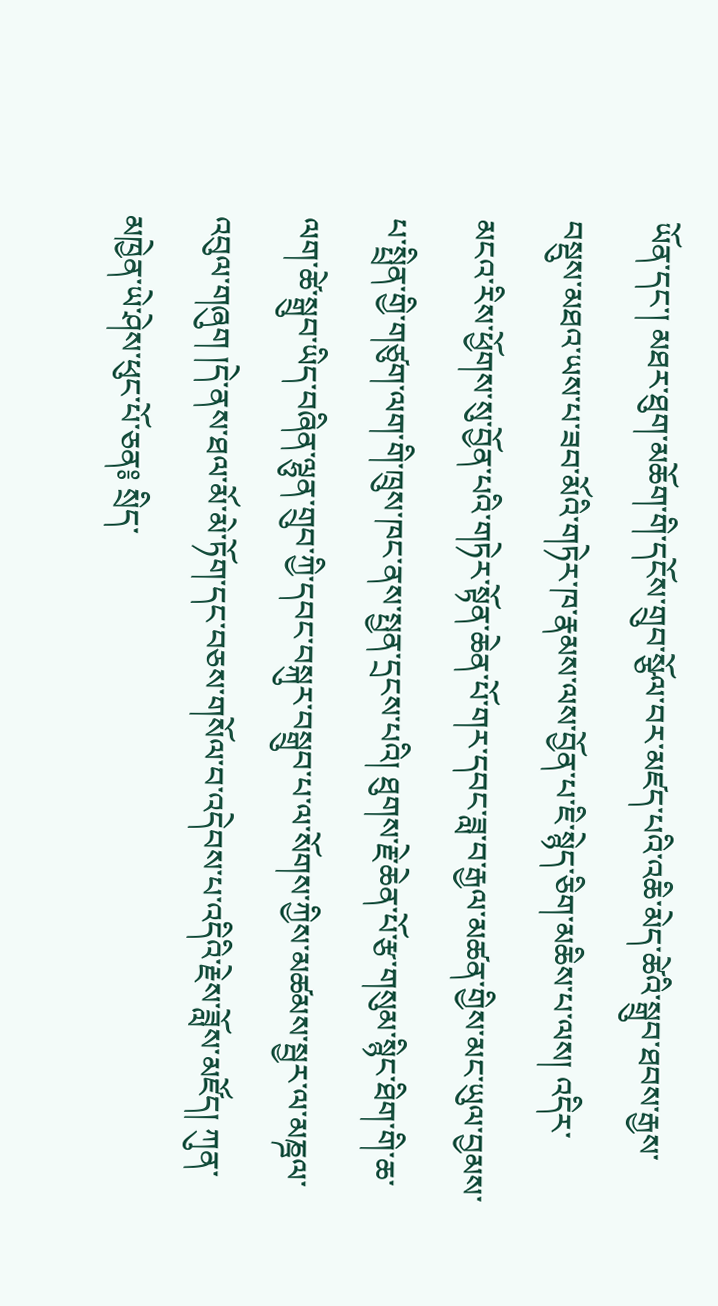ཡོན་དང་། མཐར་ཐུག་མཆོག་གི་དངོས་གྲུབ་སྩོལ་བར་མཛད་པའི་འཆི་མེད་ཚེའི་སྒྲུབ་ཐབས་རྒྱས་བསྡུས་མཐའ་ཡས་པ་ཟབ་མོའི་གཏེར་ཁ་རྣམས་ལས་བྱོན་པ་ཇི་སྙེད་ཅིག་མཆིས་པ་ལས། འདིར་མངའ་རིས་ཕྱོགས་སུ་བྱོན་པའི་གཏེར་སྟོན་ཆེན་པོ་གར་དབང་ཟླ་བ་རྒྱལ་མཚན་གྱིས་མང་ཡུལ་བྱམས་པ་སྤྲིན་གྱི་གཙུག་ལག་གི་ཁྲུས་ཁང་ནས་སྤྱན་དྲངས་པའི། ཐུགས་རྗེ་ཆེན་པོ་རྩ་གསུམ་སྙིང་ཐིག་གི་ཆ་ལག་ཚེ་སྒྲུབ་ཡིད་བཞིན་ལྷུན་གྲུབ་ཀྱི་དབང་བསྐུར་བསྒྲུབ་པ་ལ་སོགས་ཀྱིས་མཚམས་སྦྱར་ལ་མཎྜལ་འབུལ་གཞུག །དེ་ནས་ཐལ་མོ་མེ་ཏོག་དང་བཅས་གསོལ་བ་འདེབས་པ་འདིའི་རྗེས་ཟློས་མཛོད། ཀུན་མཁྱེན་ཡེ་ཤེས་ཕུང་པོ་ཅན༔ སྲིད་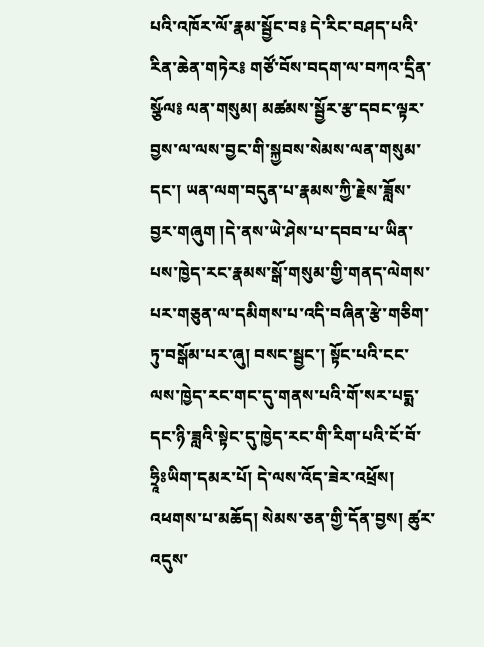པའི་འཁོར་ལོ་རྣམ་སྦྱོང་བ༔ དེ་རིང་བཤད་པའི་རིན་ཆེན་གཏེར༔ གཙོ་བོས་བདག་ལ་བཀའ་དྲིན་སྩོལ༔ ལན་གསུམ། མཚམས་སྦྱོར་རྩ་དབང་ལྟར་བྱས་ལ་ལས་བྱང་གི་སྐྱབས་སེམས་ལན་གསུམ་དང་། ཡན་ལག་བདུན་པ་རྣམས་ཀྱི་རྗེས་ཟློས་བྱར་གཞུག །དེ་ནས་ཡེ་ཤེས་པ་དབབ་པ་ཡིན་པས་ཁྱེད་རང་རྣམས་སྒོ་གསུམ་གྱི་གནད་ལེགས་པར་གཅུན་ལ་དམིགས་པ་འདི་བཞིན་རྩེ་གཅིག་ཏུ་བསྒོམ་པར་ཞུ། བསང་སྦྱང་། སྟོང་པའི་ངང་ལས་ཁྱེད་རང་གང་དུ་གནས་པའི་གོ་སར་པདྨ་དང་ཉི་ཟླའི་སྟེང་དུ་ཁྱེད་རང་གི་རིག་པའི་ངོ་བོ་ཧྲཱིཿཡིག་དམར་པོ། དེ་ལས་འོད་ཟེར་འཕྲོས། འཕགས་པ་མཆོད། སེམས་ཅན་གྱི་དོན་བྱས། ཚུར་འདུས་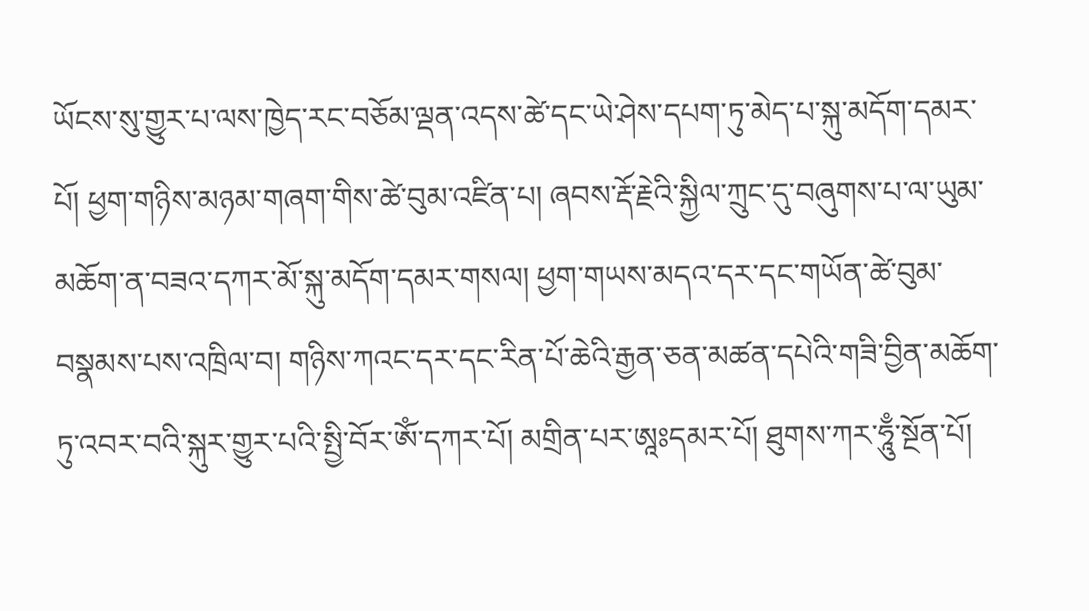ཡོངས་སུ་གྱུར་པ་ལས་ཁྱེད་རང་བཅོམ་ལྡན་འདས་ཚེ་དང་ཡེ་ཤེས་དཔག་ཏུ་མེད་པ་སྐུ་མདོག་དམར་པོ། ཕྱག་གཉིས་མཉམ་གཞག་གིས་ཚེ་བུམ་འཛིན་པ། ཞབས་རྡོ་རྗེའི་སྐྱིལ་ཀྲུང་དུ་བཞུགས་པ་ལ་ཡུམ་མཆོག་ན་བཟའ་དཀར་མོ་སྐུ་མདོག་དམར་གསལ། ཕྱག་གཡས་མདའ་དར་དང་གཡོན་ཚེ་བུམ་བསྣམས་པས་འཁྲིལ་བ། གཉིས་ཀའང་དར་དང་རིན་པོ་ཆེའི་རྒྱན་ཅན་མཚན་དཔེའི་གཟི་བྱིན་མཆོག་ཏུ་འབར་བའི་སྐུར་གྱུར་པའི་སྤྱི་བོར་ཨོཾ་དཀར་པོ། མགྲིན་པར་ཨཱཿདམར་པོ། ཐུགས་ཀར་ཧཱུྃ་སྔོན་པོ།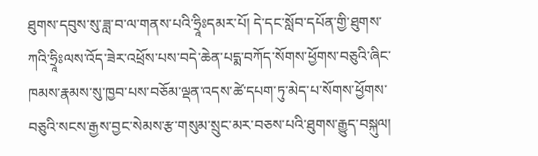ཐུགས་དབུས་སུ་ཟླ་བ་ལ་གནས་པའི་ཧྲཱིཿདམར་པོ། དེ་དང་སློབ་དཔོན་གྱི་ཐུགས་ཀའི་ཧྲཱིཿལས་འོད་ཟེར་འཕྲོས་པས་བདེ་ཆེན་པདྨ་བཀོད་སོགས་ཕྱོགས་བཅུའི་ཞིང་ཁམས་རྣམས་སུ་ཁྱབ་པས་བཅོམ་ལྡན་འདས་ཚེ་དཔག་ཏུ་མེད་པ་སོགས་ཕྱོགས་བཅུའི་སངས་རྒྱས་བྱང་སེམས་རྩ་གསུམ་སྲུང་མར་བཅས་པའི་ཐུགས་རྒྱུད་བསྐུལ།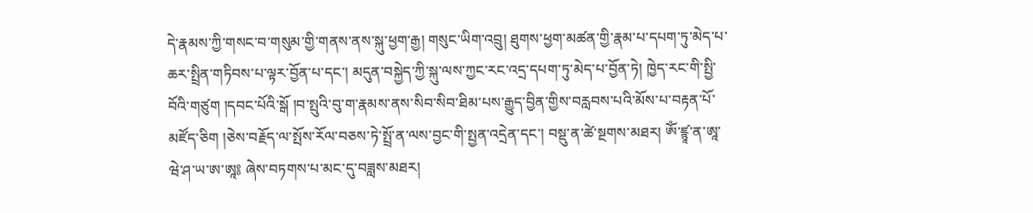དེ་རྣམས་ཀྱི་གསང་བ་གསུམ་གྱི་གནས་ནས་སྐུ་ཕྱག་རྒྱ། གསུང་ཡིག་འབྲུ། ཐུགས་ཕྱག་མཚན་གྱི་རྣམ་པ་དཔག་ཏུ་མེད་པ་ཆར་སྤྲིན་གཏིབས་པ་ལྟར་བྱོན་པ་དང་། མདུན་བསྐྱེད་ཀྱི་སྐུ་ལས་ཀྱང་རང་འདྲ་དཔག་ཏུ་མེད་པ་བྱོན་ཏེ། ཁྱེད་རང་གི་སྤྱི་བོའི་གཙུག །དབང་པོའི་སྒོ །བ་སྤུའི་བུ་ག་རྣམས་ནས་སིབ་སིབ་ཐིམ་པས་རྒྱུད་བྱིན་གྱིས་བརླབས་པའི་མོས་པ་བརྟན་པོ་མཛོད་ཅིག །ཅེས་བརྗོད་ལ་སྤོས་རོལ་བཅས་ཏེ་སྤྲོ་ན་ལས་བྱང་གི་སྤྱན་འདྲེན་དང་། བསྡུ་ན་ཚེ་སྔགས་མཐར། ཨོཾ་ཛྙཱ་ན་ཨཱ་ཝེ་ཤ་ཡ་ཨ་ཨཱ༔ ཞེས་བཏགས་པ་མང་དུ་བཟླས་མཐར།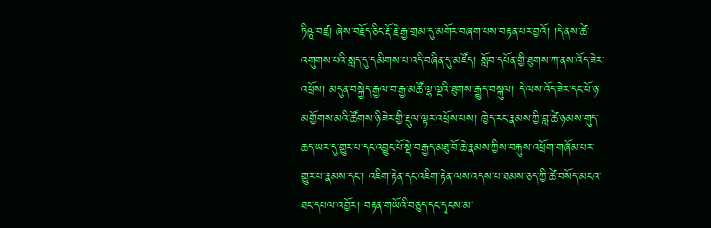ཏིཥྛ་བཛྲ། ཞེས་བརྗོད་ཅིང་རྡོ་རྗེ་རྒྱ་གྲམ་དུ་མགོར་བཞག་པས་བརྟན་པར་བྱའོ། །དེ་ནས་ཚེ་འགུགས་པའི་སླད་དུ་དམིགས་པ་འདི་བཞིན་དུ་མཛོད། སློབ་དཔོན་གྱི་ཐུགས་ཀ་ནས་འོད་ཟེར་འཕྲོས། མདུན་བསྐྱེད་རྒྱལ་བ་རྒྱ་མཚོ་ལྷ་ལྔའི་ཐུགས་རྒྱུད་བསྐུལ། དེ་ལས་འོད་ཟེར་དང་ཕོ་ཉ་མགྱོགས་མའི་ཚོགས་ཉི་ཟེར་གྱི་རྡུལ་ལྟར་འཕྲོས་པས། ཁྱེད་རང་རྣམས་ཀྱི་བླ་ཚེ་ཉམས་གུད་ཆད་ཡར་དུ་གྱུར་པ་དང་འབྱུང་པོ་སྡེ་བརྒྱད་མཐུ་བོ་ཆེ་རྣམས་ཀྱིས་བརྐུས་འཕྲོག་གཞོམ་པར་གྱུར་པ་རྣམས་དང་། འཇིག་རྟེན་དང་འཇིག་རྟེན་ལས་འདས་པ་ཐམས་ཅད་ཀྱི་ཚེ་བསོད་མངའ་ཐང་དཔལ་འབྱོར། བརྟན་གཡོའི་བཅུད་དང་དྭངས་མ་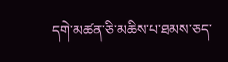དགེ་མཚན་ཅི་མཆིས་པ་ཐམས་ཅད་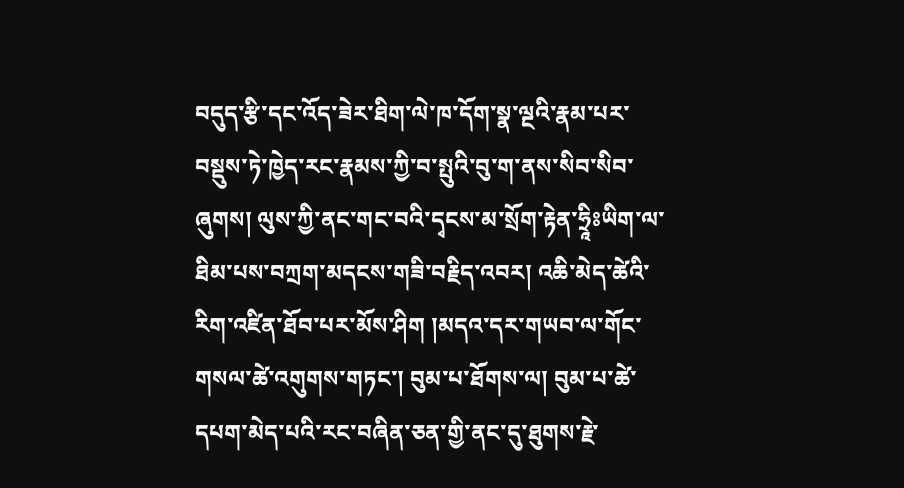བདུད་རྩི་དང་འོད་ཟེར་ཐིག་ལེ་ཁ་དོག་སྣ་ལྔའི་རྣམ་པར་བསྡུས་ཏེ་ཁྱེད་རང་རྣམས་ཀྱི་བ་སྤུའི་བུ་ག་ནས་སིབ་སིབ་ཞུགས། ལུས་ཀྱི་ནང་གང་བའི་དྭངས་མ་སྲོག་རྟེན་ཧྲཱིཿཡིག་ལ་ཐིམ་པས་བཀྲག་མདངས་གཟི་བརྗིད་འབར། འཆི་མེད་ཚེའི་རིག་འཛིན་ཐོབ་པར་མོས་ཤིག །མདའ་དར་གཡབ་ལ་གོང་གསལ་ཚེ་འགུགས་གཏང་། བུམ་པ་ཐོགས་ལ། བུམ་པ་ཚེ་དཔག་མེད་པའི་རང་བཞིན་ཅན་གྱི་ནང་དུ་ཐུགས་རྗེ་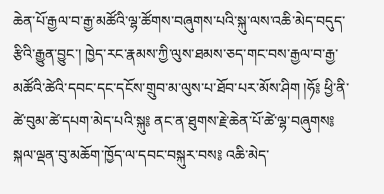ཆེན་པོ་རྒྱལ་བ་རྒྱ་མཚོའི་ལྷ་ཚོགས་བཞུགས་པའི་སྐུ་ལས་འཆི་མེད་བདུད་རྩིའི་རྒྱུན་བྱུང་། ཁྱེད་རང་རྣམས་ཀྱི་ལུས་ཐམས་ཅད་གང་བས་རྒྱལ་བ་རྒྱ་མཚོའི་ཚེའི་དབང་དང་དངོས་གྲུབ་མ་ལུས་པ་ཐོབ་པར་མོས་ཤིག །ཧོ༔ ཕྱི་ནི་ཚེ་བུམ་ཚེ་དཔག་མེད་པའི་སྐུ༔ ནང་ན་ཐུགས་རྗེ་ཆེན་པོ་ཚེ་ལྷ་བཞུགས༔ སྐལ་ལྡན་བུ་མཆོག་ཁྱོད་ལ་དབང་བསྐུར་བས༔ འཆི་མེད་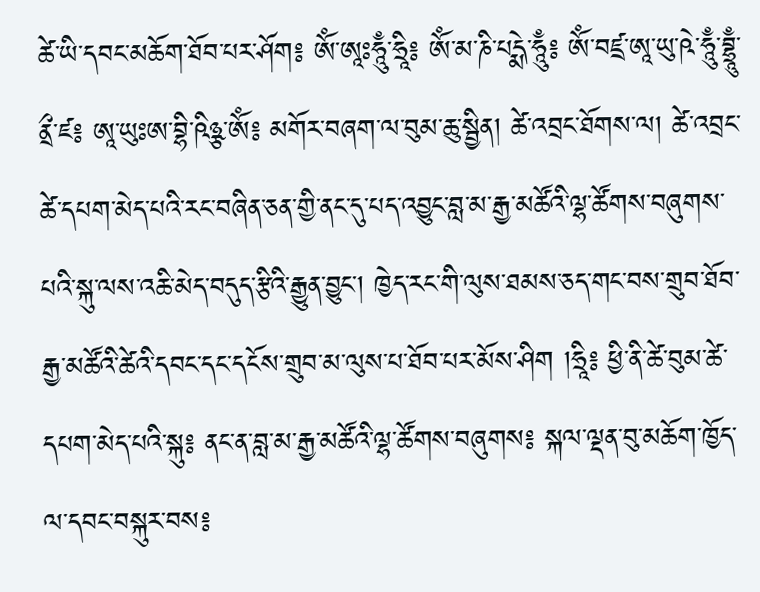ཚེ་ཡི་དབང་མཆོག་ཐོབ་པར་ཤོག༔ ཨོཾ་ཨཱཿཧཱུྃ་ཧྲཱི༔ ཨོཾ་མ་ཎི་པདྨེ་ཧཱུྃ༔ ཨོཾ་བཛྲ་ཨཱ་ཡུ་ཥེ་ཧཱུྃ་བྷྲཱུྃ་ནྲྀ་ཛ༔ ཨཱ་ཡུཿཨ་བྷི་ཥིཉྩ་ཨོཾ༔ མགོར་བཞག་ལ་བུམ་ཆུ་སྦྱིན། ཚེ་འབྲང་ཐོགས་ལ། ཚེ་འབྲང་ཚེ་དཔག་མེད་པའི་རང་བཞིན་ཅན་གྱི་ནང་དུ་པད་འབྱུང་བླ་མ་རྒྱ་མཚོའི་ལྷ་ཚོགས་བཞུགས་པའི་སྐུ་ལས་འཆི་མེད་བདུད་རྩིའི་རྒྱུན་བྱུང་། ཁྱེད་རང་གི་ལུས་ཐམས་ཅད་གང་བས་གྲུབ་ཐོབ་རྒྱ་མཚོའི་ཚེའི་དབང་དང་དངོས་གྲུབ་མ་ལུས་པ་ཐོབ་པར་མོས་ཤིག །ཧྲཱི༔ ཕྱི་ནི་ཚེ་བུམ་ཚེ་དཔག་མེད་པའི་སྐུ༔ ནང་ན་བླ་མ་རྒྱ་མཚོའི་ལྷ་ཚོགས་བཞུགས༔ སྐལ་ལྡན་བུ་མཆོག་ཁྱོད་ལ་དབང་བསྐུར་བས༔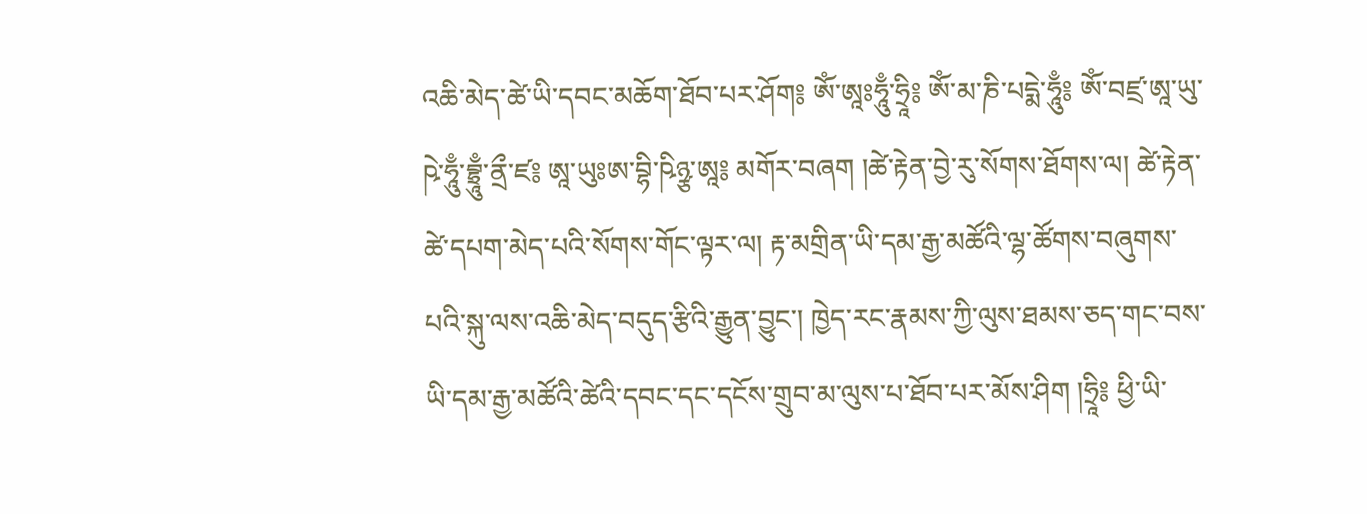འཆི་མེད་ཚེ་ཡི་དབང་མཆོག་ཐོབ་པར་ཤོག༔ ཨོཾ་ཨཱཿཧཱུྃ་ཧྲཱི༔ ཨོཾ་མ་ཎི་པདྨེ་ཧཱུྃ༔ ཨོཾ་བཛྲ་ཨཱ་ཡུ་ཥེ་ཧཱུྃ་བྷྲཱུྃ་ནྲྀ་ཛ༔ ཨཱ་ཡུཿཨ་བྷི་ཥིཉྩ་ཨཱ༔ མགོར་བཞག །ཚེ་རྟེན་བྱེ་རུ་སོགས་ཐོགས་ལ། ཚེ་རྟེན་ཚེ་དཔག་མེད་པའི་སོགས་གོང་ལྟར་ལ། རྟ་མགྲིན་ཡི་དམ་རྒྱ་མཚོའི་ལྷ་ཚོགས་བཞུགས་པའི་སྐུ་ལས་འཆི་མེད་བདུད་རྩིའི་རྒྱུན་བྱུང་། ཁྱེད་རང་རྣམས་ཀྱི་ལུས་ཐམས་ཅད་གང་བས་ཡི་དམ་རྒྱ་མཚོའི་ཚེའི་དབང་དང་དངོས་གྲུབ་མ་ལུས་པ་ཐོབ་པར་མོས་ཤིག །ཧྲཱི༔ ཕྱི་ཡི་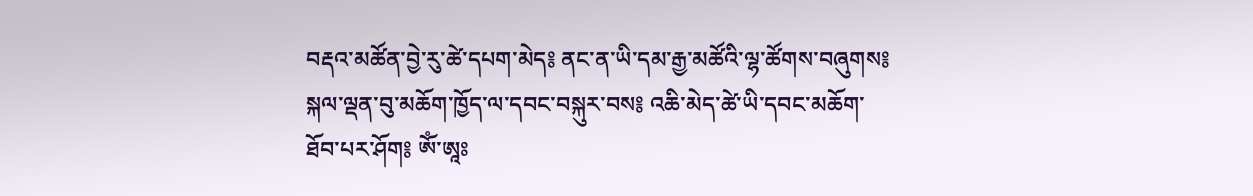བརྡའ་མཚོན་བྱེ་རུ་ཚེ་དཔག་མེད༔ ནང་ན་ཡི་དམ་རྒྱ་མཚོའི་ལྷ་ཚོགས་བཞུགས༔ སྐལ་ལྡན་བུ་མཆོག་ཁྱོད་ལ་དབང་བསྐུར་བས༔ འཆི་མེད་ཚེ་ཡི་དབང་མཆོག་ཐོབ་པར་ཤོག༔ ཨོཾ་ཨཱཿ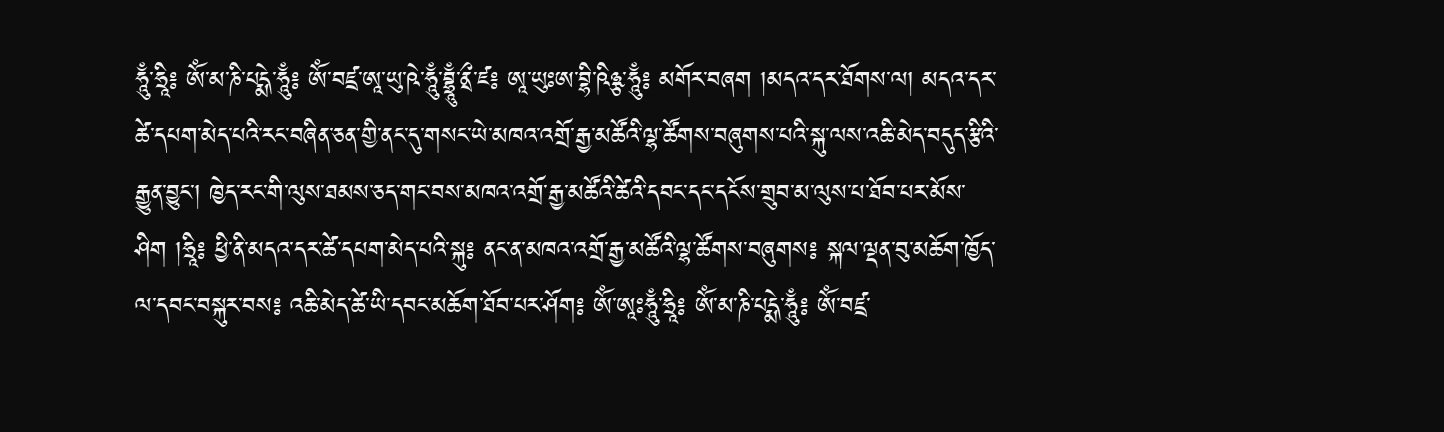ཧཱུྃ་ཧྲཱི༔ ཨོཾ་མ་ཎི་པདྨེ་ཧཱུྃ༔ ཨོཾ་བཛྲ་ཨཱ་ཡུ་ཥེ་ཧཱུྃ་བྷྲཱུྃ་ནྲྀ་ཛ༔ ཨཱ་ཡུཿཨ་བྷི་ཥིཉྩ་ཧཱུྃ༔ མགོར་བཞག །མདའ་དར་ཐོགས་ལ། མདའ་དར་ཚེ་དཔག་མེད་པའི་རང་བཞིན་ཅན་གྱི་ནང་དུ་གསང་ཡེ་མཁའ་འགྲོ་རྒྱ་མཚོའི་ལྷ་ཚོགས་བཞུགས་པའི་སྐུ་ལས་འཆི་མེད་བདུད་རྩིའི་རྒྱུན་བྱུང་། ཁྱེད་རང་གི་ལུས་ཐམས་ཅད་གང་བས་མཁའ་འགྲོ་རྒྱ་མཚོའི་ཚེའི་དབང་དང་དངོས་གྲུབ་མ་ལུས་པ་ཐོབ་པར་མོས་ཤིག །ཧྲཱི༔ ཕྱི་ནི་མདའ་དར་ཚེ་དཔག་མེད་པའི་སྐུ༔ ནང་ན་མཁའ་འགྲོ་རྒྱ་མཚོའི་ལྷ་ཚོགས་བཞུགས༔ སྐལ་ལྡན་བུ་མཆོག་ཁྱོད་ལ་དབང་བསྐུར་བས༔ འཆི་མེད་ཚེ་ཡི་དབང་མཆོག་ཐོབ་པར་ཤོག༔ ཨོཾ་ཨཱཿཧཱུྃ་ཧྲཱི༔ ཨོཾ་མ་ཎི་པདྨེ་ཧཱུྃ༔ ཨོཾ་བཛྲ་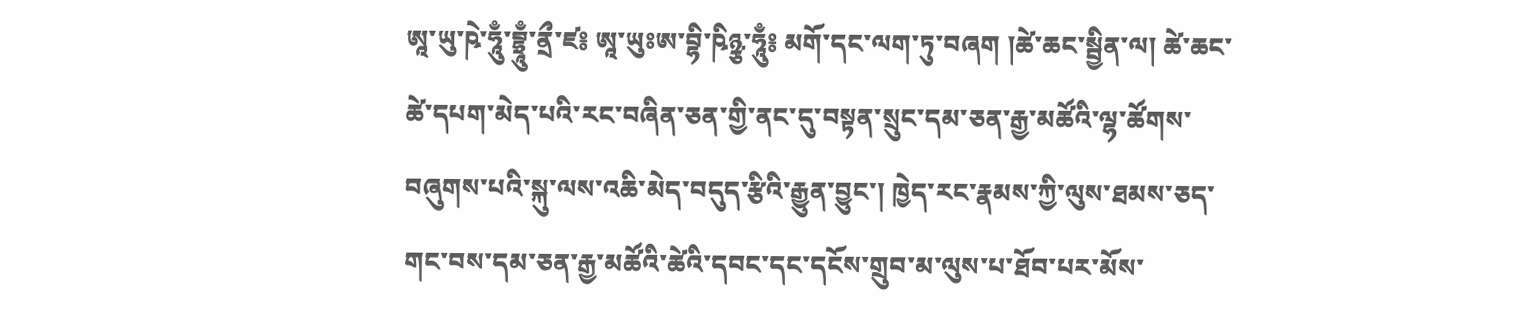ཨཱ་ཡུ་ཥེ་ཧཱུྃ་བྷྲཱུྃ་ནྲྀ་ཛ༔ ཨཱ་ཡུཿཨ་བྷི་ཥིཉྩ་ཧཱུྃ༔ མགོ་དང་ལག་ཏུ་བཞག །ཚེ་ཆང་སྦྱིན་ལ། ཚེ་ཆང་ཚེ་དཔག་མེད་པའི་རང་བཞིན་ཅན་གྱི་ནང་དུ་བསྟན་སྲུང་དམ་ཅན་རྒྱ་མཚོའི་ལྷ་ཚོགས་བཞུགས་པའི་སྐུ་ལས་འཆི་མེད་བདུད་རྩིའི་རྒྱུན་བྱུང་། ཁྱེད་རང་རྣམས་ཀྱི་ལུས་ཐམས་ཅད་གང་བས་དམ་ཅན་རྒྱ་མཚོའི་ཚེའི་དབང་དང་དངོས་གྲུབ་མ་ལུས་པ་ཐོབ་པར་མོས་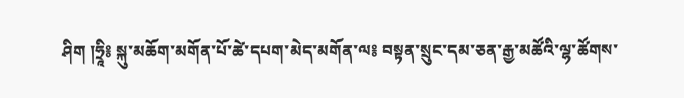ཤིག །ཧྲཱི༔ སྐུ་མཆོག་མགོན་པོ་ཚེ་དཔག་མེད་མགོན་ལ༔ བསྟན་སྲུང་དམ་ཅན་རྒྱ་མཚོའི་ལྷ་ཚོགས་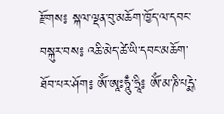རྫོགས༔ སྐལ་ལྡན་བུ་མཆོག་ཁྱོད་ལ་དབང་བསྐུར་བས༔ འཆི་མེད་ཚེ་ཡི་དབང་མཆོག་ཐོབ་པར་ཤོག༔ ཨོཾ་ཨཱཿཧཱུྃ་ཧྲཱི༔ ཨོཾ་མ་ཎི་པདྨེ་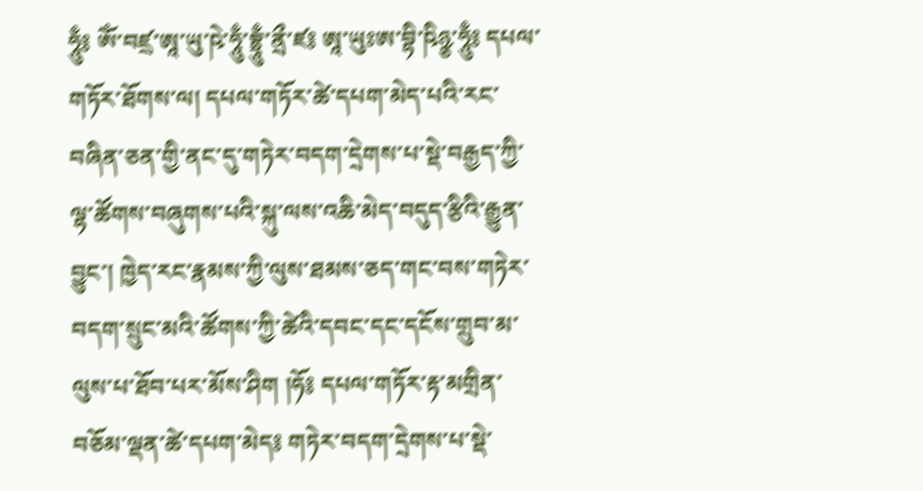ཧཱུྃ༔ ཨོཾ་བཛྲ་ཨཱ་ཡུ་ཥེ་ཧཱུྃ་བྷྲཱུྃ་ནྲྀ་ཛ༔ ཨཱ་ཡུཿཨ་བྷི་ཥིཉྩ་ཧཱུྃ༔ དཔལ་གཏོར་ཐོགས་ལ། དཔལ་གཏོར་ཚེ་དཔག་མེད་པའི་རང་བཞིན་ཅན་གྱི་ནང་དུ་གཏེར་བདག་དྲེགས་པ་སྡེ་བརྒྱད་ཀྱི་ལྷ་ཚོགས་བཞུགས་པའི་སྐུ་ལས་འཆི་མེད་བདུད་རྩིའི་རྒྱུན་བྱུང་། ཁྱེད་རང་རྣམས་ཀྱི་ལུས་ཐམས་ཅད་གང་བས་གཏེར་བདག་སྲུང་མའི་ཚོགས་ཀྱི་ཚེའི་དབང་དང་དངོས་གྲུབ་མ་ལུས་པ་ཐོབ་པར་མོས་ཤིག །ཧོ༔ དཔལ་གཏོར་རྟ་མགྲིན་བཅོམ་ལྡན་ཚེ་དཔག་མེད༔ གཏེར་བདག་དྲེགས་པ་སྡེ་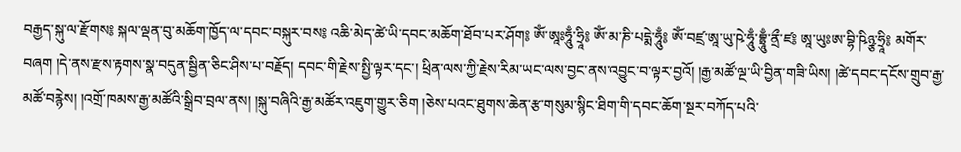བརྒྱད་སྐུ་ལ་རྫོགས༔ སྐལ་ལྡན་བུ་མཆོག་ཁྱོད་ལ་དབང་བསྐུར་བས༔ འཆི་མེད་ཚེ་ཡི་དབང་མཆོག་ཐོབ་པར་ཤོག༔ ཨོཾ་ཨཱཿཧཱུྃ་ཧྲཱི༔ ཨོཾ་མ་ཎི་པདྨེ་ཧཱུྃ༔ ཨོཾ་བཛྲ་ཨཱ་ཡུ་ཥེ་ཧཱུྃ་བྷྲཱུྃ་ནྲྀ་ཛ༔ ཨཱ་ཡུཿཨ་བྷི་ཥིཉྩ་ཧྲཱི༔ མགོར་བཞག །དེ་ནས་རྫས་རྟགས་སྣ་བདུན་སྦྱིན་ཅིང་ཤིས་པ་བརྗོད། དབང་གི་རྗེས་སྤྱི་ལྟར་དང་། ཕྲིན་ལས་ཀྱི་རྗེས་རིམ་ཡང་ལས་བྱང་ནས་འབྱུང་བ་ལྟར་བྱའོ། །རྒྱ་མཚོ་ལྔ་ཡི་བྱིན་གཟི་ཡིས། །ཚེ་དབང་དངོས་གྲུབ་རྒྱ་མཚོ་བརྙེས། །འགྲོ་ཁམས་རྒྱ་མཚོའི་སྒྲིབ་བྲལ་ནས། །སྐུ་བཞིའི་རྒྱ་མཚོར་འཇུག་གྱུར་ཅིག །ཅེས་པའང་ཐུགས་ཆེན་རྩ་གསུམ་སྙིང་ཐིག་གི་དབང་ཆོག་སྔར་བཀོད་པའི་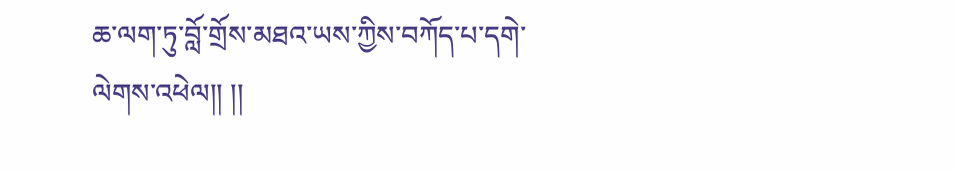ཆ་ལག་ཏུ་བློ་གྲོས་མཐའ་ཡས་ཀྱིས་བཀོད་པ་དགེ་ལེགས་འཕེལ།། །།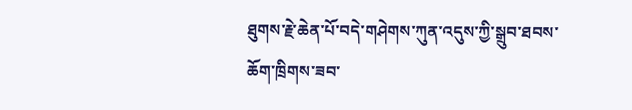ཐུགས་རྗེ་ཆེན་པོ་བདེ་གཤེགས་ཀུན་འདུས་ཀྱི་སྒྲུབ་ཐབས་ཆོག་ཁྲིགས་ཟབ་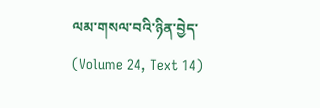ལམ་གསལ་བའི་ཉིན་བྱེད་ (Volume 24, Text 14)